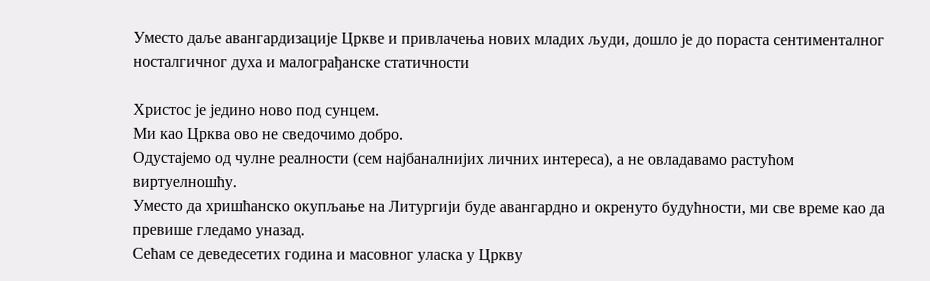Уместо даље авангардизације Цркве и привлачења нових младих људи, дошло је до пораста сентименталног носталгичног духа и малограђанске статичности

Христос је једино ново под сунцем.
Ми као Црква ово не сведочимо добро.
Одустајемо од чулне реалности (сем најбаналнијих личних интереса), а не овладавамо растућом виртуелношћу.
Уместо да хришћанско окупљање на Литургији буде авангардно и окренуто будућности, ми све време као да превише гледамо уназад.
Сећам се деведесетих година и масовног уласка у Цркву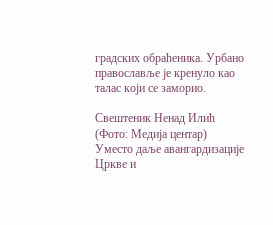градских обраћеника. Урбано православље је кренуло као талас који се заморио.

Свештеник Ненад Илић (Фото: Медија центар)
Уместо даље авангардизације Цркве и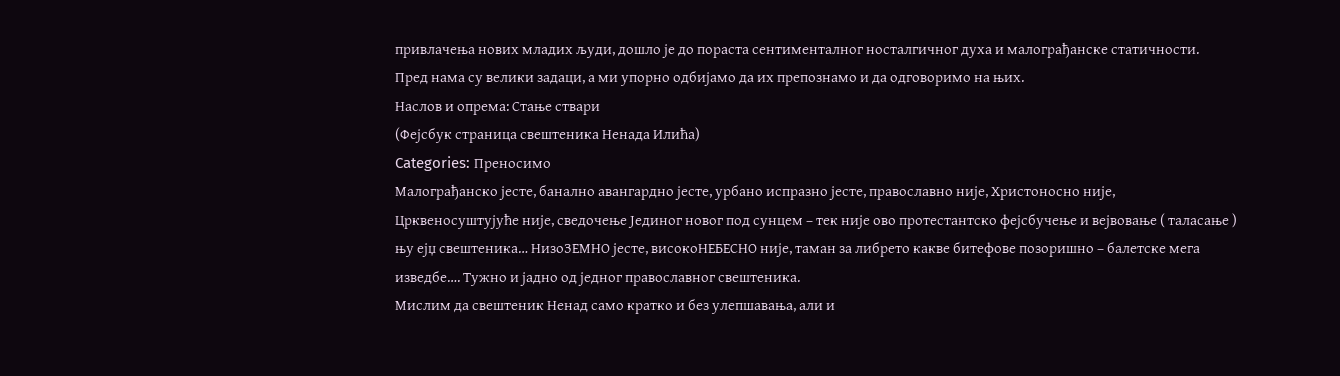привлачења нових младих људи, дошло је до пораста сентименталног носталгичног духа и малограђанске статичности.
Пред нама су велики задаци, а ми упорно одбијамо да их препознамо и да одговоримо на њих.
Наслов и опрема: Стање ствари
(Фејсбук страница свештеника Ненада Илића)
Categories: Преносимо
Малограђанско јесте, банално авангардно јесте, урбано испразно јесте, православно није, Христоносно није, Црквеносуштујуће није, сведочење Јединог новог под сунцем – тек није ово протестантско фејсбучење и вејвовање ( таласање ) њу ејџ свештеника… НизоЗЕМНО јесте, високоНЕБЕСНО није, таман за либрето какве битефове позоришно – балетске мега изведбе…. Тужно и јадно од једног православног свештеника.
Мислим да свештеник Ненад само кратко и без улепшавања, али и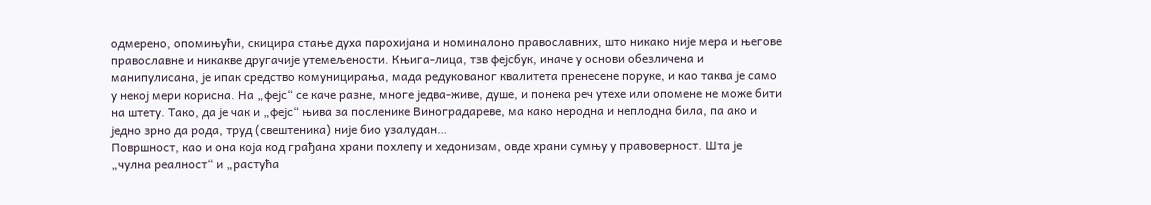одмерено, опомињући, скицира стање духа парохијана и номиналоно православних, што никако није мера и његове православне и никакве другачије утемељености. Књига-лица, тзв фејсбук, иначе у основи обезличена и манипулисана, је ипак средство комуницирања, мада редукованог квалитета пренесене поруке, и као таква је само у некој мери корисна. На „фејс“ се каче разне, многе једва-живе, душе, и понека реч утехе или опомене не може бити на штету. Тако, да је чак и „фејс“ њива за посленике Виноградареве, ма како неродна и неплодна била, па ако и једно зрно да рода, труд (свештеника) није био узалудан…
Површност, као и она која код грађана храни похлепу и хедонизам, овде храни сумњу у правоверност. Шта је „чулна реалност“ и „растућа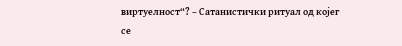виртуелност“? – Сатанистички ритуал од којег се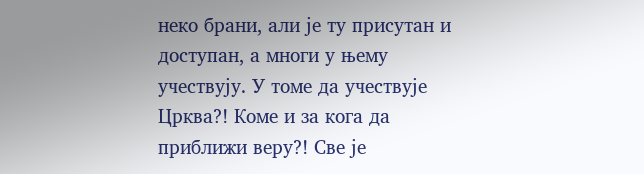неко брани, али је ту присутан и доступан, а многи у њему учествују. У томе да учествује Црква?! Коме и за кога да приближи веру?! Све је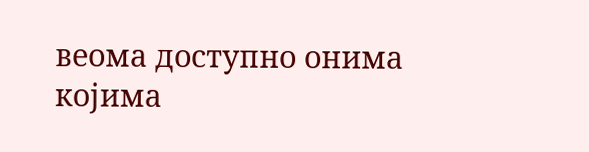веома доступно онима којима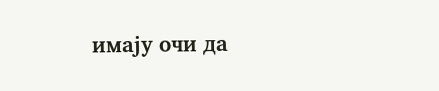имају очи да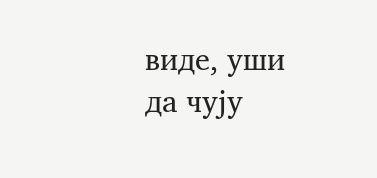виде, уши да чују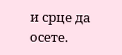и срце да осете.